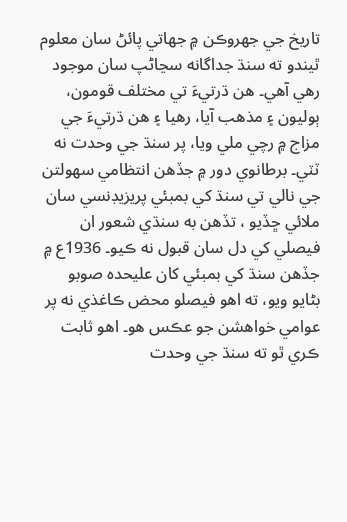تاريخ جي جهروڪن ۾ جهاتي پائڻ سان معلوم ٿيندو ته سنڌ جداگانه سڃاڻپ سان موجود رهي آهي۔ هن ڌرتيءَ تي مختلف قومون، ٻوليون ۽ مذهب آيا، رهيا ۽ هن ڌرتيءَ جي مزاج ۾ رچي ملي ويا، پر سنڌ جي وحدت نه ٽٽي۔ برطانوي دور ۾ جڏهن انتظامي سهولتن جي نالي تي سنڌ کي بمبئي پريزيڊنسي سان ملائي ڇڏيو ، تڏهن به سنڌي شعور ان فيصلي کي دل سان قبول نه ڪيو۔ 1936ع ۾ جڏهن سنڌ کي بمبئي کان عليحده صوبو بڻايو ويو، ته اهو فيصلو محض ڪاغذي نه پر عوامي خواهشن جو عڪس هو۔ اهو ثابت ڪري ٿو ته سنڌ جي وحدت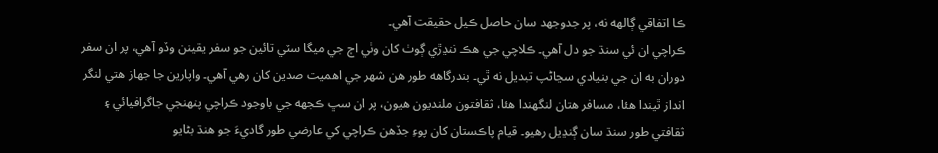ڪا اتفاقي ڳالهه نه، پر جدوجهد سان حاصل ڪيل حقيقت آهي۔
ڪراچي ان ئي سنڌ جو دل آهي۔ ڪلاچي جي هڪ ننڍڙي ڳوٺ کان وٺي اڄ جي ميگا سٽي تائين جو سفر يقينن وڏو آهي، پر ان سفر دوران به ان جي بنيادي سڃاڻپ تبديل نه ٿي۔ بندرگاهه طور هن شهر جي اهميت صدين کان رهي آهي۔ واپارين جا جهاز هتي لنگر انداز ٿيندا هئا، مسافر هتان لنگهندا هئا، ثقافتون ملنديون هيون، پر ان سڀ ڪجهه جي باوجود ڪراچي پنهنجي جاگرافيائي ۽ ثقافتي طور سنڌ سان ڳنڍيل رهيو۔ قيام پاڪستان کان پوءِ جڏهن ڪراچي کي عارضي طور گاديءَ جو هنڌ بڻايو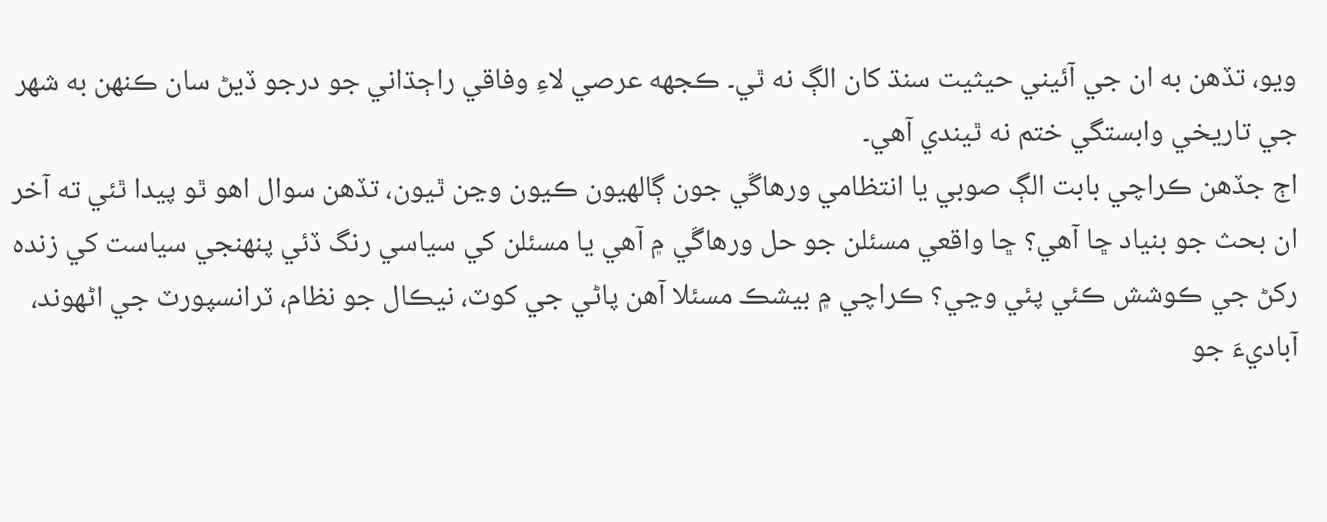ويو، تڏهن به ان جي آئيني حيثيت سنڌ کان الڳ نه ٿي۔ ڪجهه عرصي لاءِ وفاقي راڄڌاني جو درجو ڏيڻ سان ڪنهن به شهر جي تاريخي وابستگي ختم نه ٿيندي آهي۔
اڄ جڏهن ڪراچي بابت الڳ صوبي يا انتظامي ورهاڱي جون ڳالهيون ڪيون وڃن ٿيون، تڏهن سوال اهو ٿو پيدا ٿئي ته آخر ان بحث جو بنياد ڇا آهي؟ ڇا واقعي مسئلن جو حل ورهاڱي ۾ آهي يا مسئلن کي سياسي رنگ ڏئي پنهنجي سياست کي زنده رکڻ جي ڪوشش ڪئي پئي وڃي؟ ڪراچي ۾ بيشڪ مسئلا آهن پاڻي جي کوٽ، نيڪال جو نظام، ٽرانسپورٽ جي اڻهوند، آباديءَ جو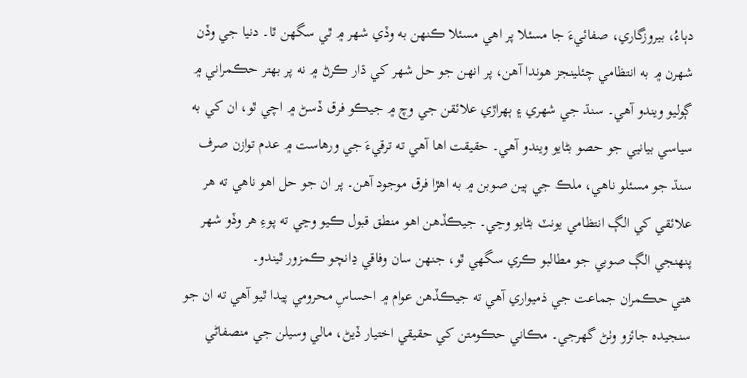دٻاءُ، بيروزگاري، صفائيءَ جا مسئلا پر اهي مسئلا ڪنهن به وڏي شهر ۾ ٿي سگهن ٿا۔ دنيا جي وڏن شهرن ۾ به انتظامي چئلينجز هوندا آهن، پر انهن جو حل شهر کي ڌار ڪرڻ ۾ نه پر بهتر حڪمراني ۾ ڳوليو ويندو آهي۔ سنڌ جي شهري ۽ ٻهراڙي علائقن جي وچ ۾ جيڪو فرق ڏسڻ ۾ اچي ٿو، ان کي به سياسي بيانيي جو حصو بڻايو ويندو آهي۔ حقيقت اها آهي ته ترقيءَ جي ورهاست ۾ عدم توازن صرف سنڌ جو مسئلو ناهي، ملڪ جي ٻين صوبن ۾ به اهڙا فرق موجود آهن۔ پر ان جو حل اهو ناهي ته هر علائقي کي الڳ انتظامي يونٽ بڻايو وڃي۔ جيڪڏهن اهو منطق قبول ڪيو وڃي ته پوءِ هر وڏو شهر پنهنجي الڳ صوبي جو مطالبو ڪري سگهي ٿو، جنهن سان وفاقي ڍانچو ڪمزور ٿيندو۔
هتي حڪمران جماعت جي ذميواري آهي ته جيڪڏهن عوام ۾ احساسِ محرومي پيدا ٿيو آهي ته ان جو سنجيده جائزو وٺڻ گهرجي۔ مڪاني حڪومتن کي حقيقي اختيار ڏيڻ، مالي وسيلن جي منصفاڻي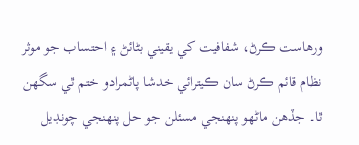ورهاست ڪرڻ، شفافيت کي يقيني بڻائڻ ۽ احتساب جو موثر نظام قائم ڪرڻ سان ڪيترائي خدشا پاڻمرادو ختم ٿي سگهن ٿا۔ جڏهن ماڻهو پنهنجي مسئلن جو حل پنهنجي چونڊيل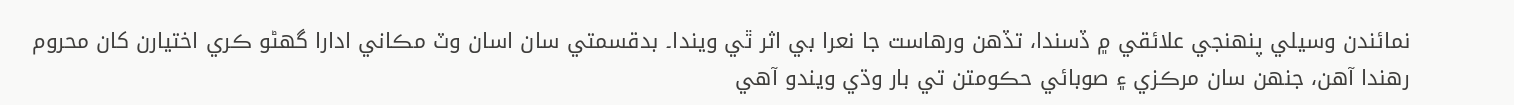نمائندن وسيلي پنهنجي علائقي ۾ ڏسندا، تڏهن ورهاست جا نعرا بي اثر ٿي ويندا۔ بدقسمتي سان اسان وٽ مڪاني ادارا گهڻو ڪري اختيارن کان محروم رهندا آهن، جنهن سان مرڪزي ۽ صوبائي حڪومتن تي بار وڌي ويندو آهي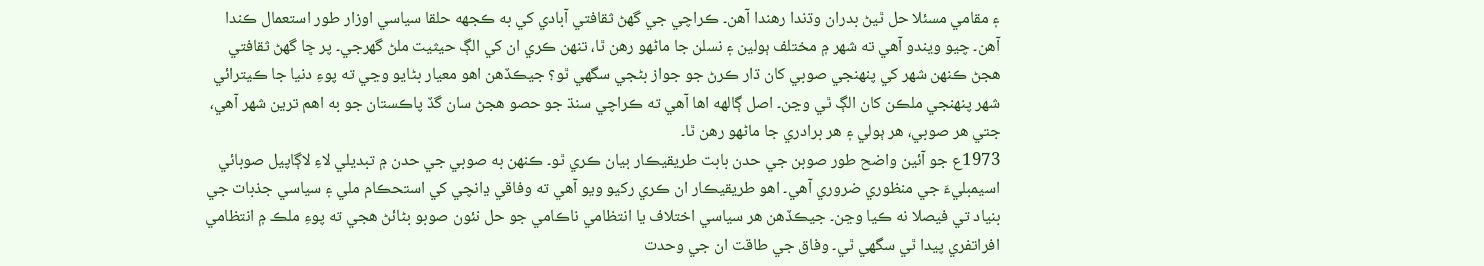۽ مقامي مسئلا حل ٿيڻ بدران وڌندا رهندا آهن۔ ڪراچي جي گهڻ ثقافتي آبادي کي به ڪجهه حلقا سياسي اوزار طور استعمال ڪندا آهن۔ چيو ويندو آهي ته شهر ۾ مختلف ٻولين ۽ نسلن جا ماڻهو رهن ٿا، تنهن ڪري ان کي الڳ حيثيت ملڻ گهرجي۔ پر ڇا گهڻ ثقافتي هجڻ ڪنهن شهر کي پنهنجي صوبي کان ڌار ڪرڻ جو جواز بڻجي سگهي ٿو؟ جيڪڏهن اهو معيار بڻايو وڃي ته پوءِ دنيا جا ڪيترائي شهر پنهنجي ملڪن کان الڳ ٿي وڃن۔ اصل ڳالهه اها آهي ته ڪراچي سنڌ جو حصو هجڻ سان گڏ پاڪستان جو به اهم ترين شهر آهي، جتي هر صوبي، هر ٻولي ۽ هر برادري جا ماڻهو رهن ٿا۔
1973ع جو آئين واضح طور صوبن جي حدن بابت طريقيڪار بيان ڪري ٿو۔ ڪنهن به صوبي جي حدن ۾ تبديلي لاءِ لاڳاپيل صوبائي اسيمبليءَ جي منظوري ضروري آهي۔ اهو طريقيڪار ان ڪري رکيو ويو آهي ته وفاقي ڍانچي کي استحڪام ملي ۽ سياسي جذبات جي بنياد تي فيصلا نه ڪيا وڃن۔ جيڪڏهن هر سياسي اختلاف يا انتظامي ناڪامي جو حل نئون صوبو بڻائڻ هجي ته پوءِ ملڪ ۾ انتظامي افراتفري پيدا ٿي سگهي ٿي۔ وفاق جي طاقت ان جي وحدت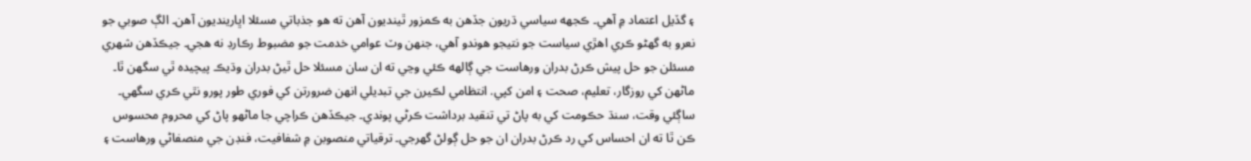۽ گڏيل اعتماد ۾ آهي۔ ڪجهه سياسي ڌريون جڏهن به ڪمزور ٿينديون آهن ته هو جذباتي مسئلا اڀارينديون آهن۔ الڳ صوبي جو نعرو به گهڻو ڪري اهڙي سياست جو نتيجو هوندو آهي، جنهن وٽ عوامي خدمت جو مضبوط رڪارڊ نه هجي۔ جيڪڏهن شهري مسئلن جو حل پيش ڪرڻ بدران ورهاست جي ڳالهه ڪئي وڃي ته ان سان مسئلا حل ٿيڻ بدران وڌيڪ پيچيده ٿي سگهن ٿا۔ ماڻهن کي روزگار، تعليم، صحت ۽ امن کپي. انتظامي لڪيرن جي تبديلي انهن ضرورتن کي فوري طور پورو نٿي ڪري سگهي۔ ساڳئي وقت، سنڌ حڪومت کي به پاڻ تي تنقيد برداشت ڪرڻي پوندي۔ جيڪڏهن ڪراچي جا ماڻهو پاڻ کي محروم محسوس ڪن ٿا ته ان احساس کي رد ڪرڻ بدران ان جو حل ڳولڻ گهرجي۔ ترقياتي منصوبن ۾ شفافيت، فنڊن جي منصفاڻي ورهاست ۽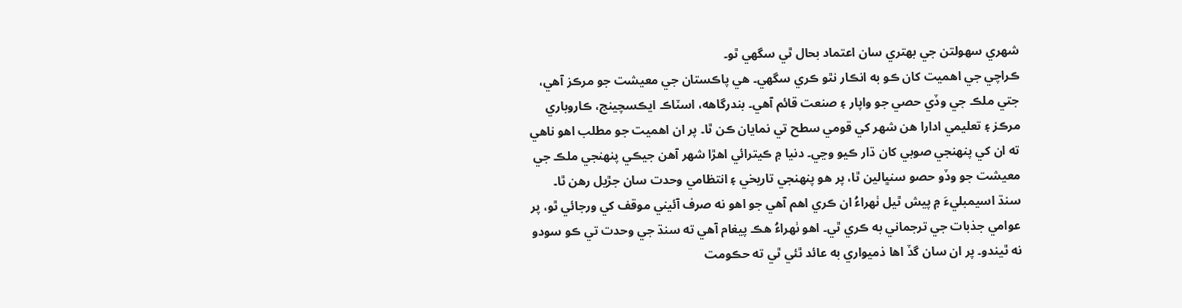شهري سهولتن جي بهتري سان اعتماد بحال ٿي سگهي ٿو۔
ڪراچي جي اهميت کان ڪو به انڪار نٿو ڪري سگهي۔ هي پاڪستان جي معيشت جو مرڪز آهي، جتي ملڪ جي وڏي حصي جو واپار ۽ صنعت قائم آهي۔ بندرگاهه، اسٽاڪ ايڪسچينج، ڪاروباري مرڪز ۽ تعليمي ادارا هن شهر کي قومي سطح تي نمايان ڪن ٿا۔ پر ان اهميت جو مطلب اهو ناهي ته ان کي پنهنجي صوبي کان ڌار ڪيو وڃي۔ دنيا ۾ ڪيترائي اهڙا شهر آهن جيڪي پنهنجي ملڪ جي معيشت جو وڏو حصو سنڀالين ٿا، پر هو پنهنجي تاريخي ۽ انتظامي وحدت سان جڙيل رهن ٿا۔
سنڌ اسيمبليءَ ۾ پيش ٿيل ٺهراءُ ان ڪري اهم آهي جو اهو نه صرف آئيني موقف کي ورجائي ٿو، پر عوامي جذبات جي ترجماني به ڪري ٿي۔ اهو ٺهراءُ هڪ پيغام آهي ته سنڌ جي وحدت تي ڪو سودو نه ٿيندو۔ پر ان سان گڏ اها ذميواري به عائد ٿئي ٿي ته حڪومت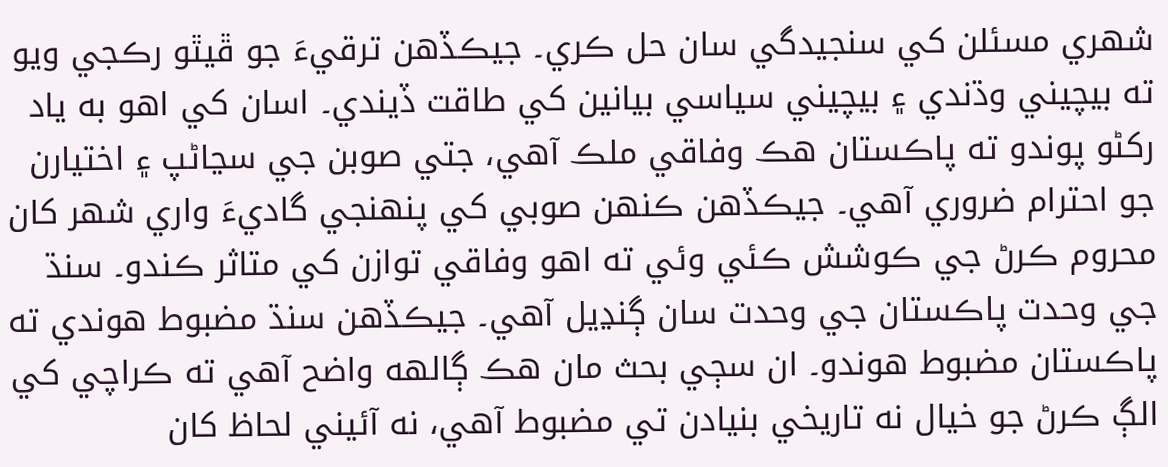شهري مسئلن کي سنجيدگي سان حل ڪري۔ جيڪڏهن ترقيءَ جو ڦيٿو رڪجي ويو ته بيچيني وڌندي ۽ بيچيني سياسي بيانين کي طاقت ڏيندي۔ اسان کي اهو به ياد رکڻو پوندو ته پاڪستان هڪ وفاقي ملڪ آهي، جتي صوبن جي سڃاڻپ ۽ اختيارن جو احترام ضروري آهي۔ جيڪڏهن ڪنهن صوبي کي پنهنجي گاديءَ واري شهر کان محروم ڪرڻ جي ڪوشش ڪئي وئي ته اهو وفاقي توازن کي متاثر ڪندو۔ سنڌ جي وحدت پاڪستان جي وحدت سان ڳنڍيل آهي۔ جيڪڏهن سنڌ مضبوط هوندي ته پاڪستان مضبوط هوندو۔ ان سڄي بحث مان هڪ ڳالهه واضح آهي ته ڪراچي کي الڳ ڪرڻ جو خيال نه تاريخي بنيادن تي مضبوط آهي، نه آئيني لحاظ کان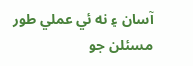آسان ۽ نه ئي عملي طور مسئلن جو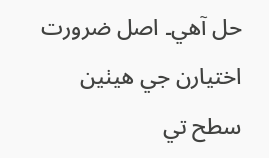حل آهي۔ اصل ضرورت اختيارن جي هيٺين سطح تي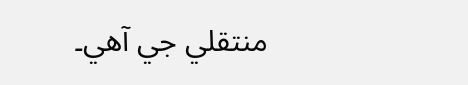منتقلي جي آهي۔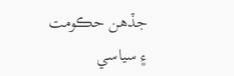جڏهن حڪومت ۽ سياسي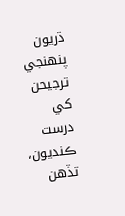ڌريون پنهنجي ترجيحن کي درست ڪنديون، تڏهن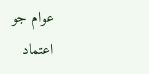عوام جو اعتماد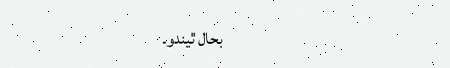بحال ٿيندو۔